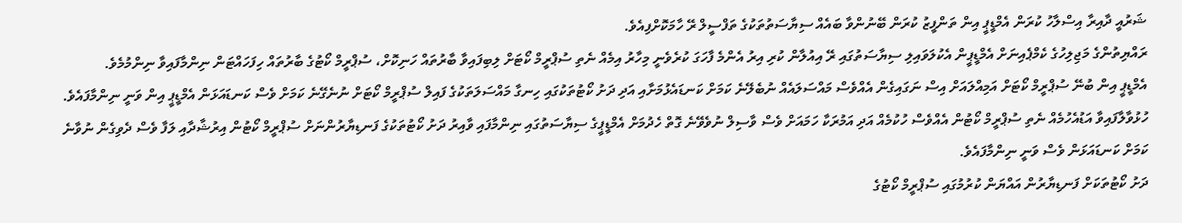ޝަރުއީ ދާއިރާ އިސްލާހު ކުރަން އެމްޑީޕީ އިން ތަންފީޒު ކުރަން ބޭނުންވާ ބައެއް ސިޔާސަތުތަކުގެ ތަފްސީލް ރޭ ހާމަކޮށްފިއެވެ.
ރައްޔިތުންގެ މަޖިލިހުގެ ކެމްޕެއިނަށް އެމްޑީޕީން އެކުލަވައިލި ސިޔާސަތުގައި ރޭ އިއުލާން ކުރި އިރު އެންމެ ފާހަގަ ކުރެވެނީ މިހާރު އިމެއް ނެތި ސުޕްރީމް ކޯޓަށް ލިބިފައިވާ ބާރުތައް ހަނިކޮށް، ސުޕްރީމް ކޯޓުގެ ބާރުތައް ހިފަހައްޓަން ނިންމާފައިވާ ނިންމުމެވެ.
އެމްޑީޕީ އިން ބުނޭ ސުޕްރީމް ކޯޓަށް އަމިއްލައަށް އިސް ނަގައިގެން އެއްވެސް މައްސަލައެއް ނުބެލޭނެ ކަމަށް ކަނޑައެޅުމަށާއި އަދި ދަށު ކޯޓުތަކުގައި ހިނގާ މައްސަލަތަކުގެ ފައިލް ސުޕްރީމް ކޯޓަށް ނުނެގޭނެ ކަމަށް ވެސް ކަނޑައަޅަން އެމްޑީޕީ އިން ވަނީ ނިންމާފައެވެ.
ހުޅުވާލާފައިވާ އަޑުއެހުމެއް ނެތި ސުޕްރީމް ކޯޓުން އެއްވެސް ހުކުމެއް އަދި އަމުރަކާ ހަމައަށް ވެސް ވާސިލް ނުވެވޭނެ ގޮތް ހެދުމަށް އެމްޑީޕީގެ ސިޔާސަތުގައި ނިންމާފައި ވާއިރު ދަށު ކޯޓުތަކުގެ ފަނޑިޔާރުންނަށް ސުޕްރީމް ކޯޓުން އިރުޝާދާއި ލަފާ ވެސް ދެވިގެން ނުވާނެ ކަމަށް ކަނޑައަޅަން ވެސް ވަނީ ނިންމާފައެވެ.
ދަށު ކޯޓުތަކަށް ފަނޑިޔާރުން އައްޔަން ކުރުމުގައި ސުޕްރީމް ކޯޓުގެ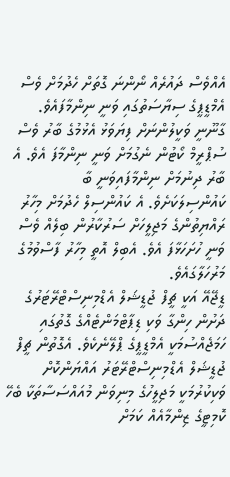އެއްވެސް ދައުރެއް ނޯންނަ ގޮތަށް ހެދުމަށް ވެސް އެމްޑީޕީގެ ސިޔާސަތުގައި ވަނީ ނިންމާފައެވެ.
ގާނޫނީ ވަކީލުންނަށް ފިޔަވަޅު އެޅުމުގެ ބާރު ވެސް ސުޕްރީމް ކޯޓުން ނެގުމަށް ވަނީ ނިންމާފަ އެވެ. އެ ބާރު ދިނުމަށް ނިންމާފައިވަނީ ބާ ކައުންސިލަކަށެވެ. އެ ކައުންސިލް ހެދުމަށް މިހާރު ރައްޔިތުންގެ މަޖިލީހަށް ސަރުކާރުން ބިލެއް ވެސް ވަނީ ހުށަހަޅާފަ އެވެ. އެބިލް އޮތީ މިހާރު ފާސްވުމުގެ މަރުހަލާގައެވެ.
ޑީޖޭއޭ އަކީ ޗީފް ޖުޑީޝަލް އެޑްމިނިސްޓްރޭޓަރުގެ ދަށުން ހިންގާ ވަކި ޑިޕާޓްމަންޓެއްގެ ގޮތުގައި ހަމަޖެއްސުމަކީ އެމްޑީޕީގެ ޕްލޭނެކެވެ. އެގޮތުން ޗީފް ޖުޑީޝަލް އެޑްމިނިސްޓްރޭޓަރު އައްޔަންކޮށް ވަކިކުރުމަކީ މަޖިލީހުގެ މިނިވަން މުއައްސަސާތަކާ ބެހޭ ކޮމިޓީގެ ޒިންމާއެއް ކަމަށް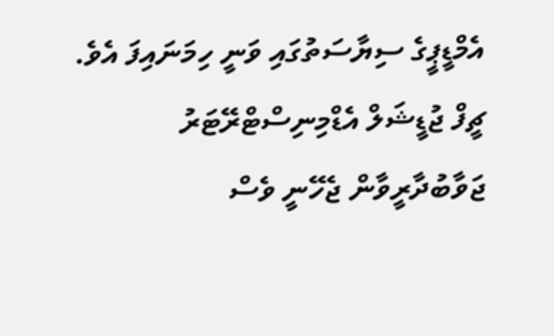އެމްޑީޕީގެ ސިޔާސަތުގައި ވަނީ ހިމަނައިފަ އެވެ.
ޗީފް ޖުޑީޝަލް އެޑްމިނިސްޓްރޭޓަރު ޖަވާބުދާރީވާން ޖެހޭނީ ވެސް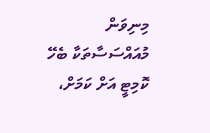މިނިވަން މުއައްސަސާތަކާ ބެހޭ ކޮމިޓީ އަށް ކަމަށް،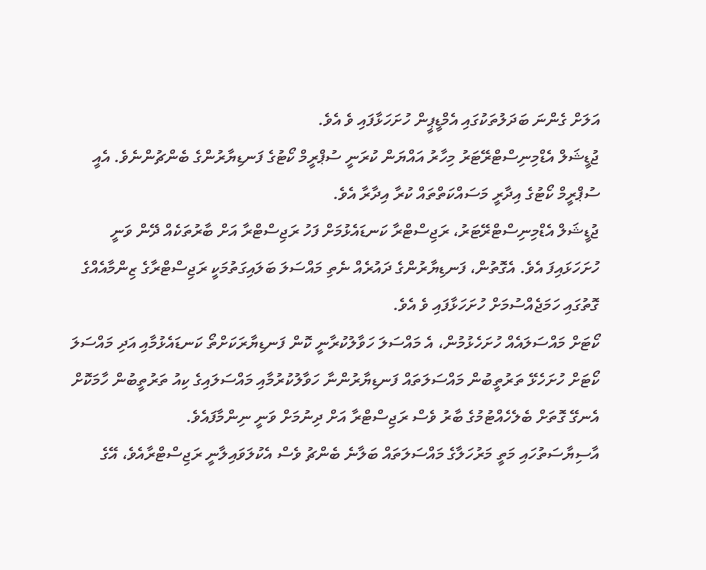އަލަށް ގެންނަ ބަދަލުތަކުގައި އެމްޑީޕީން ހުށަހަޅާފައި ވެ އެވެ.
ޖުޑީޝަލް އެޑްމިނިސްޓްރޭޓަރު މިހާރު އައްޔަން ކުރަނީ ސުޕްރީމް ކޯޓުގެ ފަނޑިޔާރުންގެ ބެންޗުންނެވެ. އެއީ ސުޕްރީމް ކޯޓުގެ އިދާރީ މަސައްކަތްތައް ކުރާ އިދާރާ އެވެ.
ޖުޑީޝަލް އެޑްމިނިސްޓްރޭޓަރު، ރަޖިސްޓްރާ ކަނޑައެޅުމަށް ފަހު ރަޖިސްޓްރާ އަށް ބާރުތަކެއް ދޭން ވަނީ ހުށަހަޅައިފަ އެވެ. އެގޮތުން، ފަނޑިޔާރުންގެ ދައުރެއް ނެތި މައްސަލަ ބަލައިގަތުމަކީ ރަޖިސްޓްރާގެ ޒިންމާއެއްގެ ގޮތުގައި ހަމަޖެއްސުމަށް ހުށަހަޅާފައި ވެ އެވެ.
ކޯޓަށް މައްސަލައެއް ހުށަހެޅުމުން، އެ މައްސަލަ ހަވާލުކުރާނީ ކޮން ފަނޑިޔާރަކަށްތޯ ކަނޑައެޅުމާއި އަދި މައްސަލަ ކޯޓަށް ހުށަހެޅޭ ތަރުތީބުން މައްސަލަތައް ފަނޑިޔާރުންނާ ހަވާލުކުރުމާއި މައްސަލައިގެ ކިއު ތަރުތީބުން ހާމަކޮށް އެނގޭ ގޮތަށް ބެލެހެއްޓުމުގެ ބާރު ވެސް ރަޖިސްޓްރާ އަށް ދިނުމަށް ވަނީ ނިންމާފައެވެ.
އާސިޔާސަތުހައި މަތީ މަރުހަލާގެ މައްސަލަތައް ބަލާނެ ބެންޗު ވެސް އެކުލަވައިލާނީ ރަޖިސްޓްރާއެވެ، އޭގެ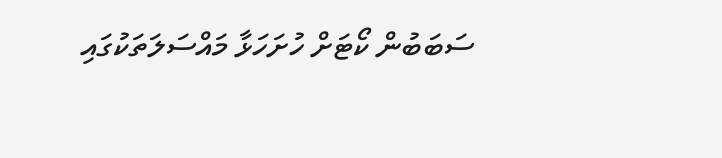ސަބަބުން ކޯޓަށް ހުށަހަޅާ މައްސަލަތަކުގައި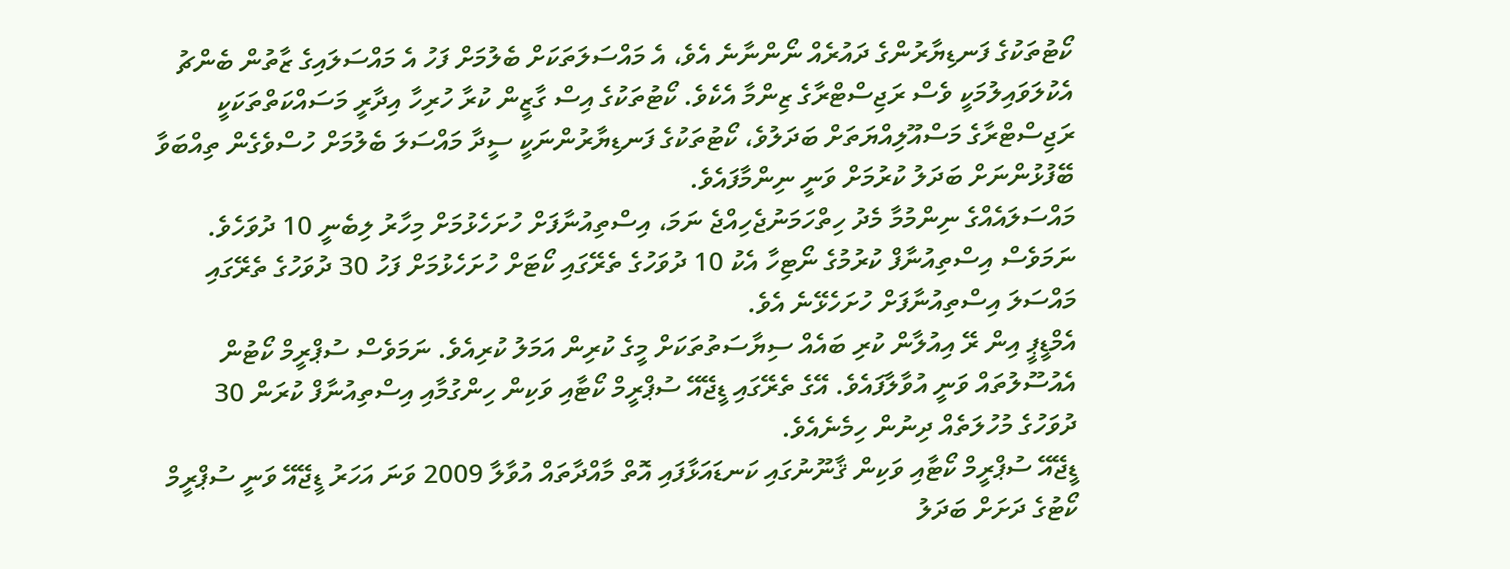ކޯޓުތަކުގެ ފަނޑިޔާރުންގެ ދައުރެއް ނޯންނާނެ އެވެ، އެ މައްސަލަތަކަށް ބެލުމަށް ފަހު އެ މައްސަލައިގެ ޒާތުން ބެންޗު އެކުލަވައިލުމަކީ ވެސް ރަޖިސްޓްރާގެ ޒިންމާ އެކެވެ. ކޯޓުތަކުގެ އިސް ގާޒީން ކުރާ ހުރިހާ އިދާރީ މަސައްކަތްތަކަކީ ރަޖިސްޓްރާގެ މަސްއޫލިއްޔަތަށް ބަދަލުވެ، ކޯޓުތަކުގެ ފަނޑިޔާރުންނަކީ ސީދާ މައްސަލަ ބެލުމަށް ހުސްވެގެން ތިއްބަވާ ބޭފުޅުންނަށް ބަދަލު ކުރުމަށް ވަނީ ނިންމާފައެވެ.
މައްސަލައެއްގެ ނިންމުމާ މެދު ހިތްހަމަނުޖެހިއްޖެ ނަމަ، އިސްތިއުނާފަށް ހުށަހެޅުމަށް މިހާރު ލިބެނީ 10 ދުވަހެވެ. ނަމަވެސް އިސްތިއުނާފް ކުރުމުގެ ނޯޓިހާ އެކު 10 ދުވަހުގެ ތެރޭގައި ކޯޓަށް ހުށަހެޅުމަށް ފަހު 30 ދުވަހުގެ ތެރޭގައި މައްސަލަ އިސްތިއުނާފަށް ހުށަހެޅޭނެ އެވެ.
އެމްޑީޕީ އިން ރޭ އިއުލާން ކުރި ބައެއް ސިޔާސަތުތަކަށް މީގެ ކުރިން އަމަލު ކުރިއެވެ. ނަމަވެސް ސުޕްރީމް ކޯޓުން އެއުސޫލުތައް ވަނީ އުވާލާފައެވެ. އޭގެ ތެރޭގައި ޑީޖޭއޭ ސުޕްރީމް ކޯޓާއި ވަކިން ހިންގުމާއި އިސްތިއުނާފް ކުރަން 30 ދުވަހުގެ މުހުލަތެއް ދިނުން ހިމެނެއެވެ.
ޑީޖޭއޭ ސުޕްރީމް ކޯޓާއި ވަކިން ޤާނޫނުގައި ކަނޑައަޅާފައި އޮތް މާއްދާތައް އުވާލާ 2009 ވަނަ އަހަރު ޑީޖޭއޭ ވަނީ ސުޕްރީމް ކޯޓުގެ ދަށަށް ބަދަލު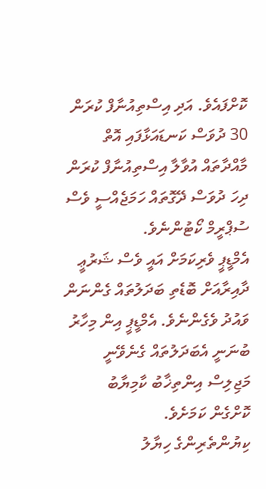ކޮށްފައެވެ. އަދި އިސްތިއުނާފް ކުރަން 30 ދުވަސް ކަނޑައަޅާފައި އޮތް މާއްދާތައް އުވާލާ އިސްތިއުނާފް ކުރަން ދިހަ ދުވަސް ދޭގޮތައް ހަމަޖެއްސީ ވެސް ސުޕްރީމް ކޯޓުންނެވެ.
އެމްޑީޕީ ވެރިކަމަށް އައީ ވެސް ޝަރުޢީ ދާއިރާއަށް ބޮޑެތި ބަދަލުތައް ގެންނަން ވައުދު ވެގެންނެވެ. އެމްޑީޕީ އިން މިހާރު ބުނަނީ އެބަދަލުތައް ގެނެވޭނީ މަޖިލިސް އިންތިޚާބު ކާމިޔާބު ކޮށްގެން ކަމަށެވެ.
ކިޔުންތެރިންގެ ހިޔާލު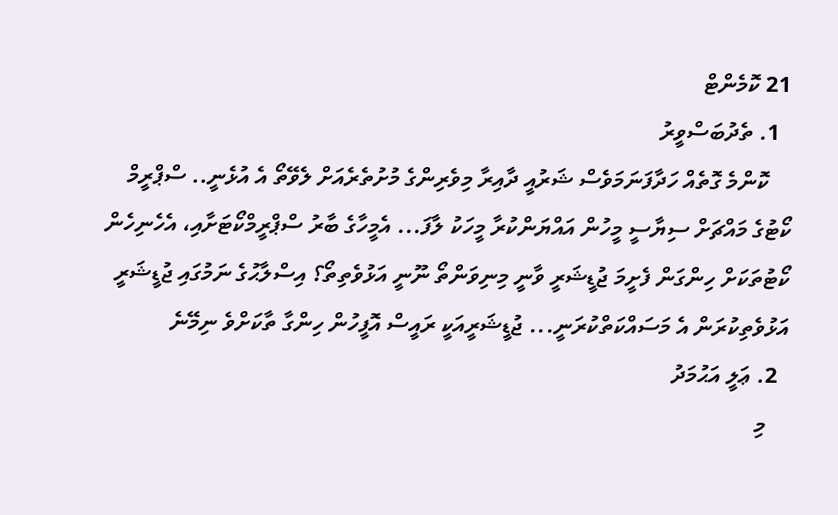21 ކޮމެންޓް
  1. ތެދުބަސްވީރު
    ކޮންމެ ގޮތެއް ހަދާފަނަމަވެސް ޝަރުއީ ދާއިރާ މިވެރިންގެ މުށުތެރެއަށް ލެވޭތޯ އެ އުޅެނީ.. ސްޕްރީމް ކޯޓުގެ މައްޗަށް ސިޔާސީ މީހުން އައްޔަންކުރާ މީހަކު ލާފަ... އެމީހާގެ ބާރު ސްޕްރީމްކޯޓަށާއި، އެހެނިހެން ކޯޓުތަކަށް ހިންގަން ފެށީމަ ޖުޑީޝަރީ ވާނީ މިނިވަންތޯ ނޫނީ އަޅުވެތިތޯ؟ އިސްލާޙުގެ ނަމުގައި ޖުޑީޝަރީ އަޅުވެތިކުރަން އެ މަސައްކަތްކުރަނީ... ޖުޑީޝަރީއަކީ ރައީސް އޮފީހުން ހިންގާ ތާކަށްވެ ނިމޭނެ
  2. ޢަލީ އަޙުމަދު
    މި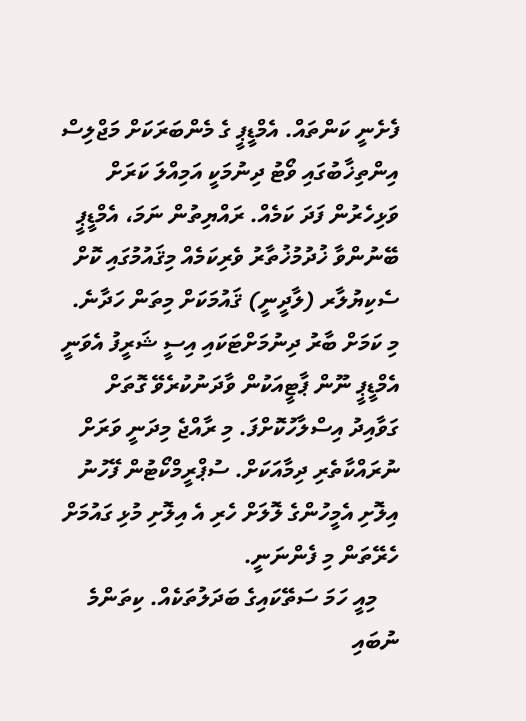ފެށެނީ ކަންތައް. އެމްޑީޕީ ގެ މެންބަރަކަށް މަޖްލިސް އިންތިޚާބުގައި ވޯޓު ދިނުމަކީ އަމިއްލަ ކަރަށް ވަޅިހެރުން ފަދަ ކަމެއް. ރައްޔިތުން ނަމަ، އެމްޑީޕީ ބޭނުންވާ ޚުދުމުޚުތާރު ވެރިކަމެއް މިޤައުމުގައި ކޮށް ސެކިޔުލާރ (ލާދީނީ) ޤައުމަކަށް މިތަން ހަދާނެ. މި ކަމަށް ބާރު ދިނުމަށްޓަކައި އިސީ ޝަރީފު އެވަނީ އެމްޑީޕީ ނޫން ޕާޓީއަކުން ވާދަނުކުރެވޭ ގޮތަށް ގަވާއިދު އިސްލާހުކޮށްފަ. މި ރާއްޖެ މިދަނީ ވަރަށް ނުރައްކާތެރި ދިމާއަކަށް. ސުޕްރީމްކޯޓުން ފޭހުނު އިލޮށި އެމީހުންގެ ލޮލަށް ހެރި އެ އިލޮށި މުޅި ގައުމަށް ހެރޭތަން މި ފެންނަނީ.
    މިއީ ހަމަ ސަތޭކައިގެ ބަދަލުތަކެއް. ކިތަންމެ ނުބައި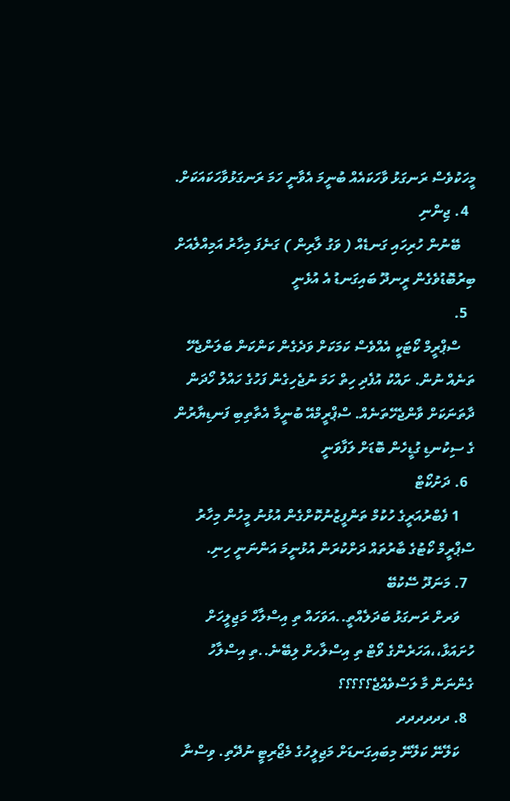މީހަކުވެސް ރަނގަޅު ވާހަކައެއް ބުނީމަ އެވާނީ ހަމަ ރަނގަޅުވާހަކައަކަށް.
  4. ޖިންނި
    ބޭނުން ހުރިހައި ގަނޑެއް ( ވަގު ލާރިން ) ގަނެފަ މިހާރު އަމިއްލެއަށް ބިރުބޮޑުވެގެން ރީނދޫ ބައިގަނޑު އެ އުޅެނީ
  5.
    ސްޕްރީމް ކޯޓަކީ އެއްވެސް ކަމަކަށް ވަދެގެން ކަންކަން ބަލަންޖެހޭ ތަނެއް ނުން. ށައްކު އުފެދި ހިތް ހަމަ ނުޖެހިގެން ފަހުގެ ހައްލު ހޯދަން ދާތަނަކަށް ވާންޖެހޭތަނެއް. ސްޕްރީމްއޭ ބުނީމާ އެތާތިބި ފަނޑިޔާރުން ގެ ސިކުނޑި ގުޑީހެން ބޮޑަށް ލަފާވަނީ
  6. ދަށުކޯޓް
    1 ފެބްރުއަރީގެ ހުކުމް ތަންފީޒުނުކޮށްގެން އުޅުނު މީހުން މިހާރު ސްޕްރީމް ކޯޓުގެ ބާރުތައް ދަށްކުރަން އުޅުނީމަ އަންނަނީ ހިނި.
  7. މަނަދޫ ސޭކުބޭ
    ވަރށް ރަނގަޅު ބަދަލެއްތީ..އަވަހައް ތި އިސްލާހް މަޖިލީހަށް ހުށައަޅާ،،އަހަރެންގެ ވޯޓް ތި އިސްލާހށް ލިބޭނެ..ތި އިސްލާހު ގެންނަން މާ ލަސްވެއްޖެ؟؟؟؟؟
  8. ދދދދދދ
    ކަލޭނޭ ކަލޭނޭ މިބައިގަނޑަށް މަޖިލީހުގެ މެޖޯރިޓީ ނުދޭތި. ވިސްނާ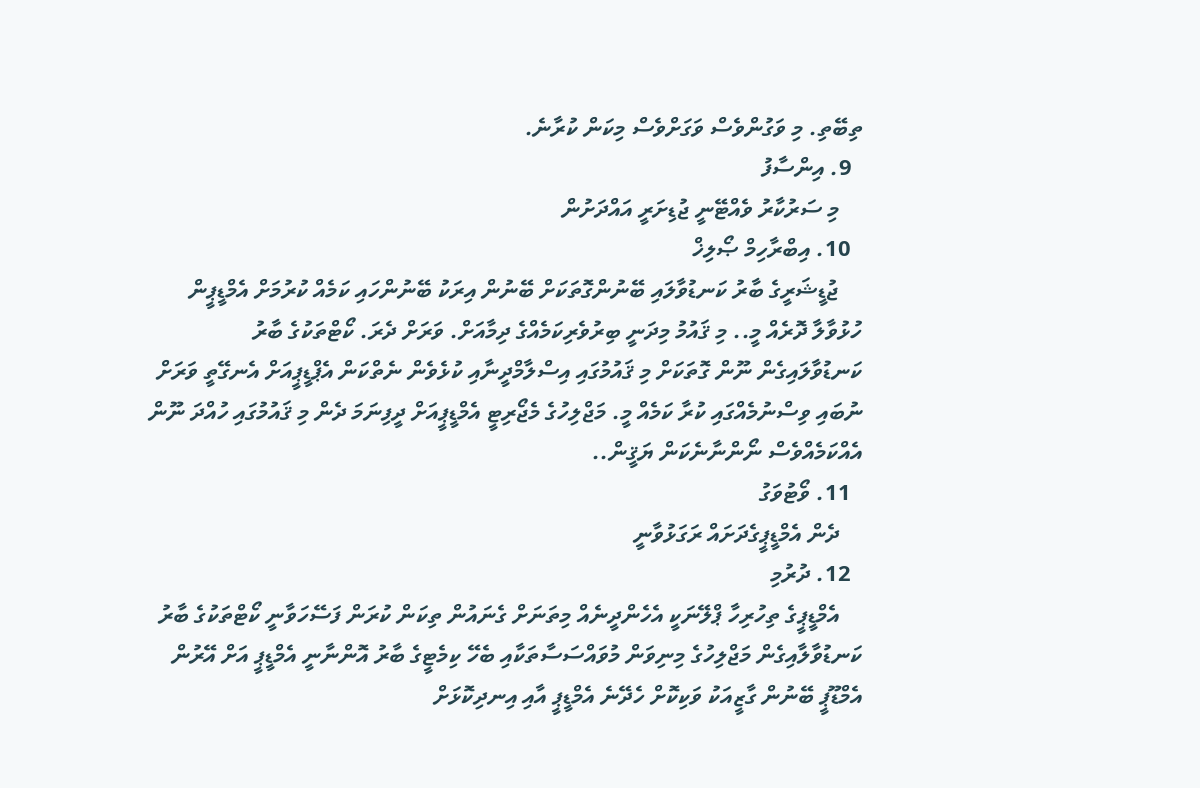ތިބޭތި. މި ވަގުންވެސް ވަގަށްވެސް މިކަން ކުރާނެ.
  9. އިންސާފު
    މި ސަރުކާރު ވެއްޓޭނީ ޖުޑިށަރީ އައްދަށުން
  10. އިބްރާހިމް ޞޯލިޚް
    ޖުޑީޝަރީގެ ބާރު ކަނޑުވާލައި ބޭނުންގޮތަކަށް ބޭނުން އިރަކު ބޭނުންހައި ކަމެއް ކުރުމަށް އެމްޑީޕީން ހުޅުވާލާ ދޮރެއް މީ.. މި ޤައުމު މިދަނީ ބިރުވެރިކަމެއްގެ ދިމާއަށް. ވަރަށް ދެރަ. ކޯޓްތަކުގެ ބާރު ކަނޑުވާލައިގެން ނޫން ގޮތަކަށް މި ޤައުމުގައި އިސްލާމްދީނާއި ކުޅެވެން ނެތްކަން އެޕްޑީޕީއަށް އެނގޭތީ ވަރަށް ނުބައި ވިސްނުމެއްގައި ކުރާ ކަމެއް މީ. މަޖްލިހުގެ މެޖޯރިޓީ އެމްޑީޕީއަށް ދީފިނަމަ ދެން މި ޤައުމުގައި ހުއްދަ ނޫން އެއްކަމެއްވެސް ނޯންނާނެކަން ޔަޤީން..
  11. ވޯޓުވަގު
    ދެން އެމްޑީޕީގެދަށައް ރަގަޅުވާނީ
  12. ދުރުމި
    އެމްޑީޕީގެ ތިހުރިހާ ޕްލޭނަކީ އެހެންދީނެއް މިތަނަށް ގެނައުން ތިކަން ކުރަން ފަސޭހަވާނީ ކޯޓްތަކުގެ ބާރު ކަނޑުވާލާއިގެން މަޖްލިހުގެ މިނިވަން މުވައްސަސާތަކާއި ބެހޭ ކިމެޓީގެ ބާރު އޮންނާނީ އެމްޑީޕީ އަށް އޭރުން އެމްޑޫޕީ ބޭނުން ގާޒީއަކު ވަކިކޮށް ހެދޭނެ އެމްޑީޕީ އާއި އިނދިކޮޅަށް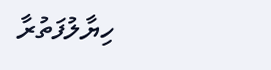ހިޔާލުފަތުރާ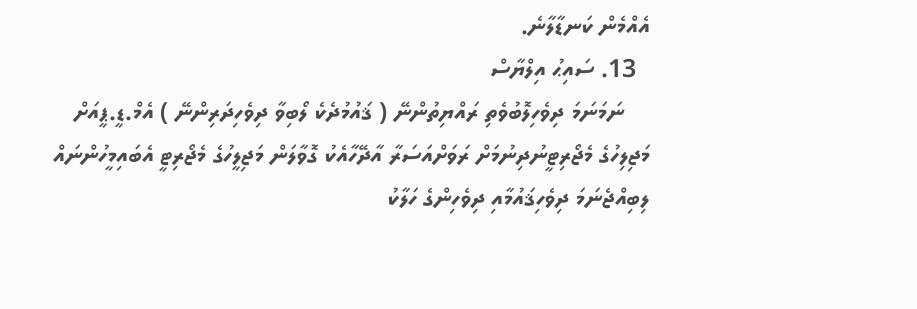އެއްމެން ކަނޑާލާނެ.
  13. ސައިޙު އިލްޔާސް
    ނަމަނަމަ ދިވެހިލޮބުވެތި ރައްޔިތުންނޭ ( ޤައުމުދެކެ ލޯބިވާ ދިވެހިދަރިންނޭ ) އެމް.ޑީ.ޕީއަށް މަޖިލިހުގެ މެޖޯރިޓީނުދިނުމަށް ރަވަށްއަސަރާ އާދޭހާއެކު ގޮވާލަން މަޖިލީހުގެ މެޖޯރިޓީ އެބައިމީހުންނައް ލިބިއްޖެނަމަ ދިވެހިޤައުމާއި ދިވެހިންގެ ހަލާކު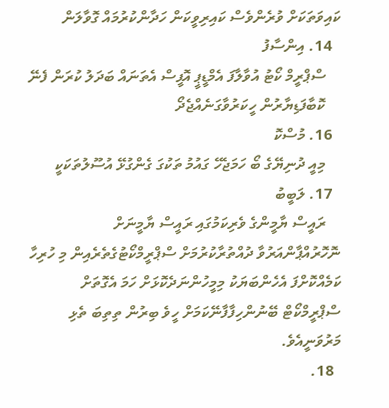ކައިވަތަކަށް ވުރެންވެސް ކައިރިވީކަން ހަދާންކުރުމައް ގޮވާލަން
  14. އިންސާފު
    ސްޕްރީމް ކޯޓު އުވާލާފަ އެމްޑީޕީ އޮފީސް އެތަނައް ބަދަލު ކުރަން ފެނޭ
    ކޮބާފަޑިޔާރުން ހީކަރުވާގަނެއްޖެދޯ
  16. މުސްކޮ
    މިއީ ދުނިޔޭގެ ބޯ ހަމަޖެހޭ ގައުމު ތަކުގަ ގެންގުޅޭ އުސޫލުތަކަކީ
  17. ލަބީބު
    ރައީސް ޔާމީންގެ ވެރިކަމުގައި ރައީސް ޔާމީނަށް ނޮހޮރުއްޕާންއަރުވާ ދުއްތުރާކުރުމަށް ސްޕްރީމްކޯޓުގެތެރެއިން މި ހުރިހާ ކަމެއްކޮށްފަ އެހެންބަޔަކު މިމީހުންނަދެކޮޅަށް ހަމަ އެގޮތަށް ސްޕްރީމްކޯޓް ބޭނުންހިފާފާނޭކަމަށް ހީވެ ބިރުން ތިތިބަ ތެޅި މަރުވަނީއެވެ.
  18.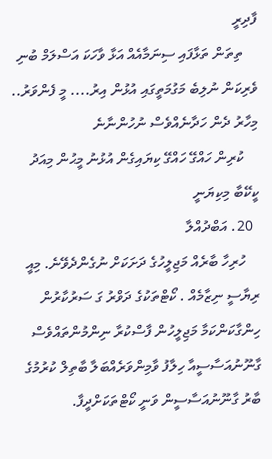ފާދިރީ
    ތިތަން ތަޅާފައި ސިނަމާއެއް އަޅާ ވާހަކަ އަސްލަމް ބުނި ވެރިކަން ނުލިބެ މަގުމަތީގައި އުޅުން އިރު.... މީ ފެންވަރު.. މިހާރު ދެން ހަދާނެއްވެސް ނުހުންނާނެ
    ކުރިން ހައްގޭ ހައްގޭ ކިޔައިގެން އުޅުނު މީޙުން މިއަދު ކީކޭބާ މިކިޔަނީ
  20. އަބްދުއްލާ
    ހުރިހާ ބާރެއް މަޖިލީހުގެ ދަށަކަށް ނުގެންދެވޭނެ. މިއީ ރިޔާސީ ނިޒާމެއް . ކޯޓްތަކުގެ ދަވްރު ގަ ސަރުކާރުން ހިންގާކަންކަމާ މަޖިލީހުން ފާސްކުރާ ނިންމުންތައްވެސް ގާނޫނުއަސާސީއާ ހިލާފު ވާމިންވަރެއްބަލާ ބާތިލް ކުރުމުގެ ބާރު ގާނޫނުއަސާސީން ވަނީ ކޯޓްތަކަށްދީފާ.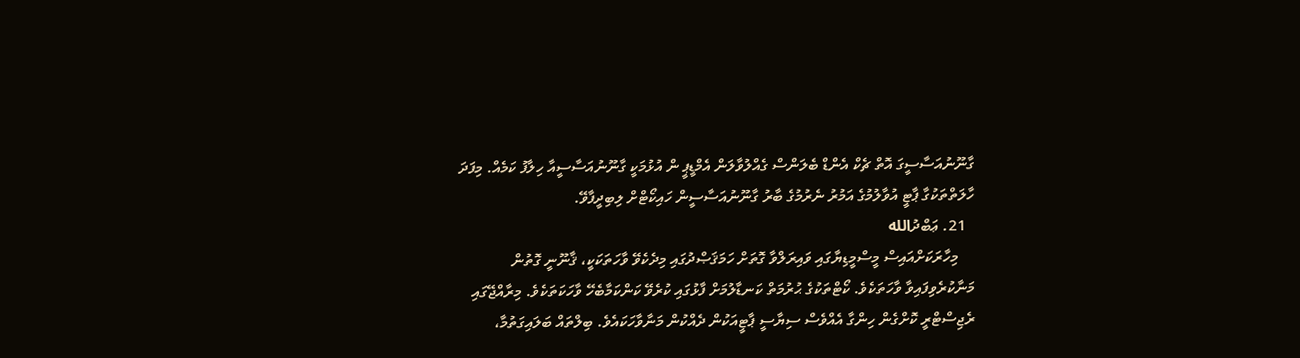ގާނޫނުއަސާސީގަ އޮތް ޗެކް އެންޑް ބެލަންސް ގެއްލުވާލަން އެމްޑީޕީ ން އުޅުމަކީ ގާނޫނުއަސާސީއާ ހިލާފު ކަމެއް. މިފަދަ ހާލަތްތަކުގާ ޕާޓީ އުވާލުމުގެ އަމުރު ނެރުމުގެ ބާރު ގާނޫނުއަސާސީން ހައިކޯޓްށް ލިބިދީފާވޭ.
  21. ޢަބްދުالله
    މިހާރަކަށްއައިސް މީސްމީޑިޔާގައި ވައިރަލްވާ ގޮތަށް ހަމަޤަޞްދުގައި މިދެކެވޭ ވާހަތަކަކީ، ޤާނޫނީ ގޮތުން މަނާކުރެވިފައިވާ ވާހަތަކެވެ. ކޯޓްތަކުގެ ޙުރުމަތް ކަނޑާލުމަށް ފާޅުގައި ކުރެވޭ ކަންކަމާބެހޭ ވާހަކަތަކެވެ. މިރާއްޖޭގައި ރެޖިސްޓްރީ ކޮށްގެން ހިންގާ އެއްވެސް ސިޔާސީ ޕާޓީއަކުން ދެއްކުން މަނާވާހަކައެވެ. ބިލްތައް ބަލައިގަތުމާ،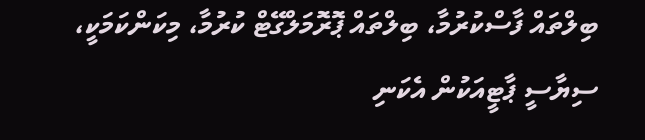ބިލްތައް ފާސްކުރުމާ، ބިލްތައް ޕޮރޮމަލްގޭޓް ކުރުމާ، މިކަންކަމަކީ، ސިޔާސީ ޕާޓީއަކުން އެކަނި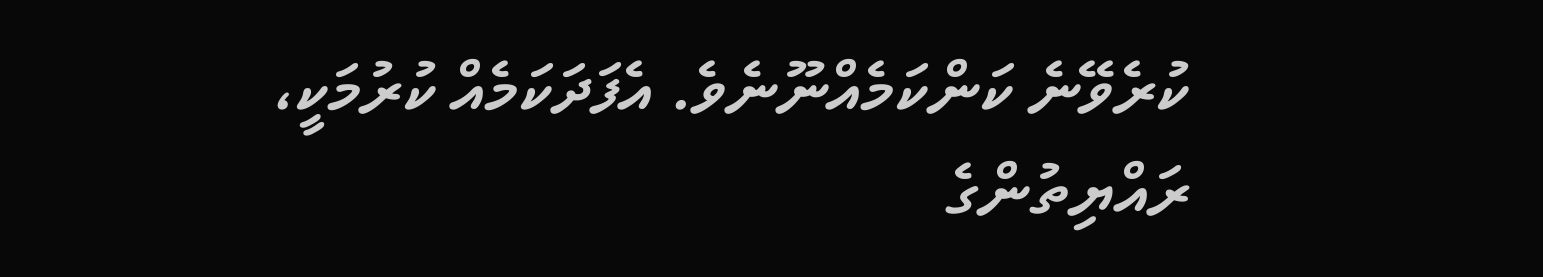ކުރެވޭނެ ކަންކަމެއްނޫނެވެ. އެފަދަކަމެއް ކުރުމަކީ، ރައްޔިތުންގެ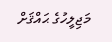މަޖިލީހުގެ ޙައްޤަށް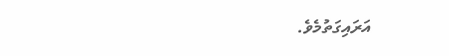އަރައިގަތުމެވެ.